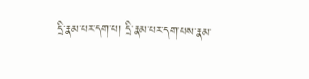དྲི་རྣམ་པར་དག་པ། དྲི་རྣམ་པར་དག་པས་རྣམ་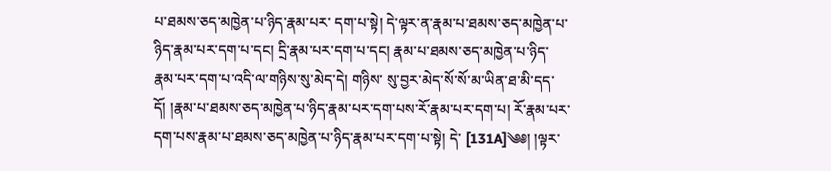པ་ཐམས་ཅད་མཁྱེན་པ་ཉིད་རྣམ་པར་ དག་པ་སྟེ། དེ་ལྟར་ན་རྣམ་པ་ཐམས་ཅད་མཁྱེན་པ་ཉིད་རྣམ་པར་དག་པ་དང། དྲི་རྣམ་པར་དག་པ་དང། རྣམ་པ་ཐམས་ཅད་མཁྱེན་པ་ཉིད་རྣམ་པར་དག་པ་འདི་ལ་གཉིས་སུ་མེད་དེ། གཉིས་ སུ་བྱར་མེད་སོ་སོ་མ་ཡིན་ཐ་མི་དད་དོ། །རྣམ་པ་ཐམས་ཅད་མཁྱེན་པ་ཉིད་རྣམ་པར་དག་པས་རོ་རྣམ་པར་དག་པ། རོ་རྣམ་པར་དག་པས་རྣམ་པ་ཐམས་ཅད་མཁྱེན་པ་ཉིད་རྣམ་པར་དག་པ་སྟེ། དེ་ [131A]༄༅། །ལྟར་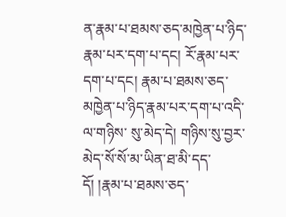ན་རྣམ་པ་ཐམས་ཅད་མཁྱེན་པ་ཉིད་རྣམ་པར་དག་པ་དང། རོ་རྣམ་པར་དག་པ་དང། རྣམ་པ་ཐམས་ཅད་མཁྱེན་པ་ཉིད་རྣམ་པར་དག་པ་འདི་ལ་གཉིས་ སུ་མེད་དེ། གཉིས་སུ་བྱར་མེད་སོ་སོ་མ་ཡིན་ཐ་མི་དད་དོ། །རྣམ་པ་ཐམས་ཅད་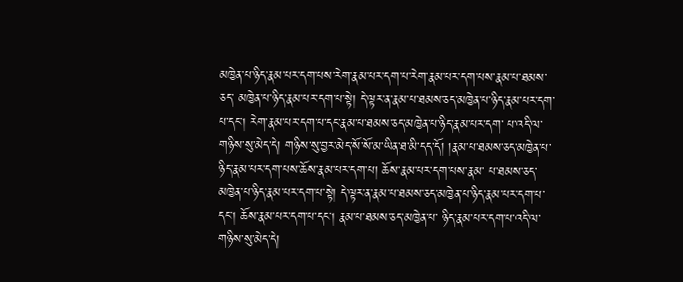མཁྱེན་པ་ཉིད་རྣམ་པར་དག་པས་རེག་རྣམ་པར་དག་པ་རེག་རྣམ་པར་དག་པས་རྣམ་པ་ཐམས་ཅད་ མཁྱེན་པ་ཉིད་རྣམ་པར་དག་པ་སྟེ། དེ་ལྟར་ན་རྣམ་པ་ཐམས་ཅད་མཁྱེན་པ་ཉིད་རྣམ་པར་དག་པ་དང། རེག་རྣམ་པར་དག་པ་དང་རྣམ་པ་ཐམས་ཅད་མཁྱེན་པ་ཉིད་རྣམ་པར་དག་ པ་འདི་ལ་གཉིས་སུ་མེད་དེ། གཉིས་སུ་བྱར་མེད་སོ་སོ་མ་ཡིན་ཐ་མི་དད་དོ། །རྣམ་པ་ཐམས་ཅད་མཁྱེན་པ་ཉིད་རྣམ་པར་དག་པས་ཆོས་རྣམ་པར་དག་པ། ཆོས་རྣམ་པར་དག་པས་རྣམ་ པ་ཐམས་ཅད་མཁྱེན་པ་ཉིད་རྣམ་པར་དག་པ་སྟེ། དེ་ལྟར་ན་རྣམ་པ་ཐམས་ཅད་མཁྱེན་པ་ཉིད་རྣམ་པར་དག་པ་དང། ཆོས་རྣམ་པར་དག་པ་དང། རྣམ་པ་ཐམས་ཅད་མཁྱེན་པ་ ཉིད་རྣམ་པར་དག་པ་འདི་ལ་གཉིས་སུ་མེད་དེ།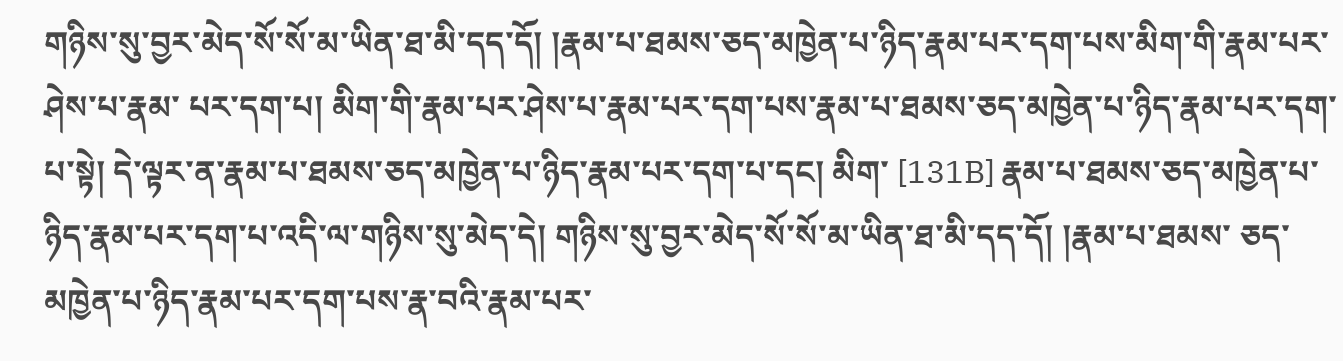གཉིས་སུ་བྱར་མེད་སོ་སོ་མ་ཡིན་ཐ་མི་དད་དོ། །རྣམ་པ་ཐམས་ཅད་མཁྱེན་པ་ཉིད་རྣམ་པར་དག་པས་མིག་གི་རྣམ་པར་ཤེས་པ་རྣམ་ པར་དག་པ། མིག་གི་རྣམ་པར་ཤེས་པ་རྣམ་པར་དག་པས་རྣམ་པ་ཐམས་ཅད་མཁྱེན་པ་ཉིད་རྣམ་པར་དག་པ་སྟེ། དེ་ལྟར་ན་རྣམ་པ་ཐམས་ཅད་མཁྱེན་པ་ཉིད་རྣམ་པར་དག་པ་དང། མིག་ [131B] རྣམ་པ་ཐམས་ཅད་མཁྱེན་པ་ཉིད་རྣམ་པར་དག་པ་འདི་ལ་གཉིས་སུ་མེད་དེ། གཉིས་སུ་བྱར་མེད་སོ་སོ་མ་ཡིན་ཐ་མི་དད་དོ། །རྣམ་པ་ཐམས་ ཅད་མཁྱེན་པ་ཉིད་རྣམ་པར་དག་པས་རྣ་བའི་རྣམ་པར་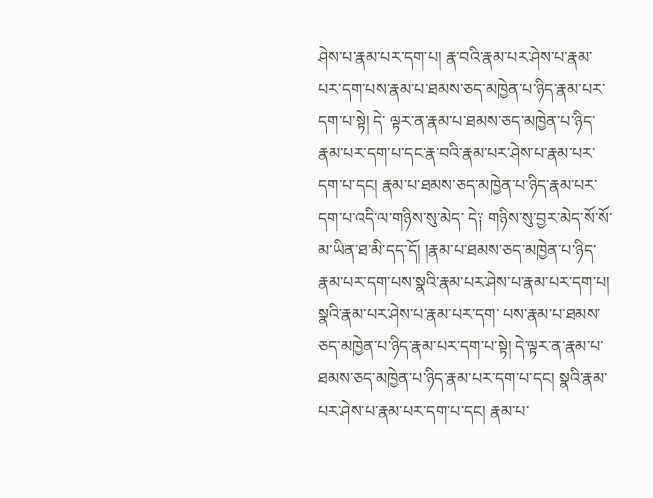ཤེས་པ་རྣམ་པར་དག་པ། རྣ་བའི་རྣམ་པར་ཤེས་པ་རྣམ་པར་དག་པས་རྣམ་པ་ཐམས་ཅད་མཁྱེན་པ་ཉིད་རྣམ་པར་དག་པ་སྟེ། དེ་ ལྟར་ན་རྣམ་པ་ཐམས་ཅད་མཁྱེན་པ་ཉིད་རྣམ་པར་དག་པ་དང་རྣ་བའི་རྣམ་པར་ཤེས་པ་རྣམ་པར་དག་པ་དང། རྣམ་པ་ཐམས་ཅད་མཁྱེན་པ་ཉིད་རྣམ་པར་དག་པ་འདི་ལ་གཉིས་སུ་མེད་ དེ༑ གཉིས་སུ་བྱར་མེད་སོ་སོ་མ་ཡིན་ཐ་མི་དད་དོ། །རྣམ་པ་ཐམས་ཅད་མཁྱེན་པ་ཉིད་རྣམ་པར་དག་པས་སྣའི་རྣམ་པར་ཤེས་པ་རྣམ་པར་དག་པ། སྣའི་རྣམ་པར་ཤེས་པ་རྣམ་པར་དག་ པས་རྣམ་པ་ཐམས་ཅད་མཁྱེན་པ་ཉིད་རྣམ་པར་དག་པ་སྟེ། དེ་ལྟར་ན་རྣམ་པ་ཐམས་ཅད་མཁྱེན་པ་ཉིད་རྣམ་པར་དག་པ་དང། སྣའི་རྣམ་པར་ཤེས་པ་རྣམ་པར་དག་པ་དང། རྣམ་པ་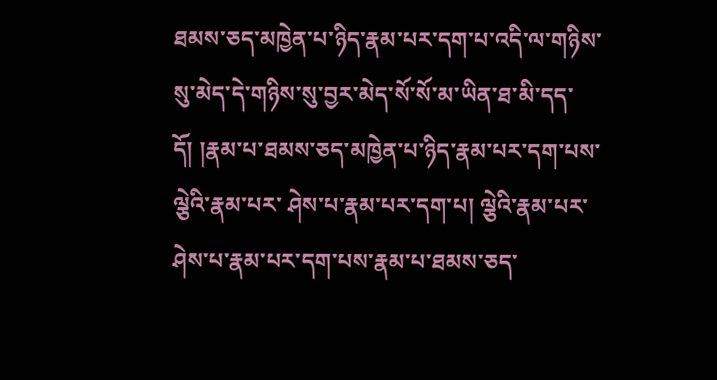ཐམས་ཅད་མཁྱེན་པ་ཉིད་རྣམ་པར་དག་པ་འདི་ལ་གཉིས་སུ་མེད་དེ་གཉིས་སུ་བྱར་མེད་སོ་སོ་མ་ཡིན་ཐ་མི་དད་དོ། །རྣམ་པ་ཐམས་ཅད་མཁྱེན་པ་ཉིད་རྣམ་པར་དག་པས་ལྕེའི་རྣམ་པར་ ཤེས་པ་རྣམ་པར་དག་པ། ལྕེའི་རྣམ་པར་ཤེས་པ་རྣམ་པར་དག་པས་རྣམ་པ་ཐམས་ཅད་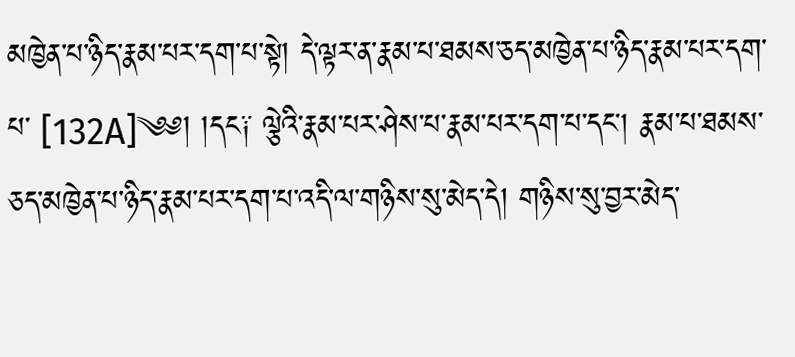མཁྱེན་པ་ཉིད་རྣམ་པར་དག་པ་སྟེ། དེ་ལྟར་ན་རྣམ་པ་ཐམས་ཅད་མཁྱེན་པ་ཉིད་རྣམ་པར་དག་པ་ [132A]༄༅། །དང༑ ལྕེའི་རྣམ་པར་ཤེས་པ་རྣམ་པར་དག་པ་དང། རྣམ་པ་ཐམས་ཅད་མཁྱེན་པ་ཉིད་རྣམ་པར་དག་པ་འདི་ལ་གཉིས་སུ་མེད་དེ། གཉིས་སུ་བྱར་མེད་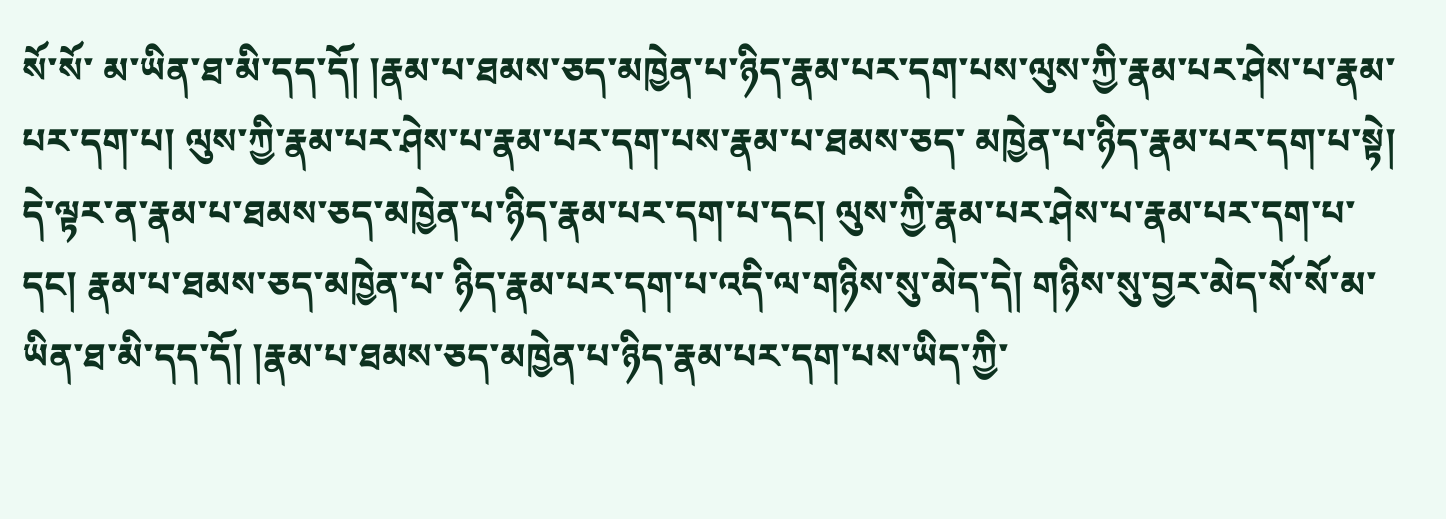སོ་སོ་ མ་ཡིན་ཐ་མི་དད་དོ། །རྣམ་པ་ཐམས་ཅད་མཁྱེན་པ་ཉིད་རྣམ་པར་དག་པས་ལུས་ཀྱི་རྣམ་པར་ཤེས་པ་རྣམ་པར་དག་པ། ལུས་ཀྱི་རྣམ་པར་ཤེས་པ་རྣམ་པར་དག་པས་རྣམ་པ་ཐམས་ཅད་ མཁྱེན་པ་ཉིད་རྣམ་པར་དག་པ་སྟེ། དེ་ལྟར་ན་རྣམ་པ་ཐམས་ཅད་མཁྱེན་པ་ཉིད་རྣམ་པར་དག་པ་དང། ལུས་ཀྱི་རྣམ་པར་ཤེས་པ་རྣམ་པར་དག་པ་དང། རྣམ་པ་ཐམས་ཅད་མཁྱེན་པ་ ཉིད་རྣམ་པར་དག་པ་འདི་ལ་གཉིས་སུ་མེད་དེ། གཉིས་སུ་བྱར་མེད་སོ་སོ་མ་ཡིན་ཐ་མི་དད་དོ། །རྣམ་པ་ཐམས་ཅད་མཁྱེན་པ་ཉིད་རྣམ་པར་དག་པས་ཡིད་ཀྱི་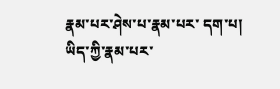རྣམ་པར་ཤེས་པ་རྣམ་པར་ དག་པ། ཡིད་ཀྱི་རྣམ་པར་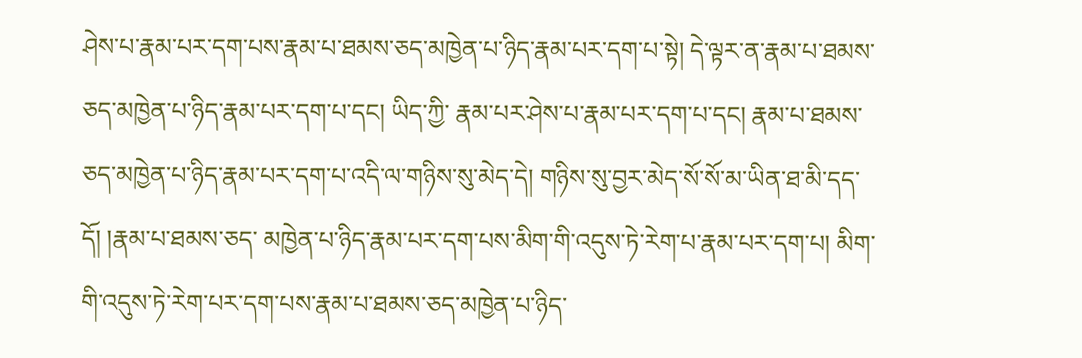ཤེས་པ་རྣམ་པར་དག་པས་རྣམ་པ་ཐམས་ཅད་མཁྱེན་པ་ཉིད་རྣམ་པར་དག་པ་སྟེ། དེ་ལྟར་ན་རྣམ་པ་ཐམས་ཅད་མཁྱེན་པ་ཉིད་རྣམ་པར་དག་པ་དང། ཡིད་ཀྱི་ རྣམ་པར་ཤེས་པ་རྣམ་པར་དག་པ་དང། རྣམ་པ་ཐམས་ཅད་མཁྱེན་པ་ཉིད་རྣམ་པར་དག་པ་འདི་ལ་གཉིས་སུ་མེད་དེ། གཉིས་སུ་བྱར་མེད་སོ་སོ་མ་ཡིན་ཐ་མི་དད་དོ། །རྣམ་པ་ཐམས་ཅད་ མཁྱེན་པ་ཉིད་རྣམ་པར་དག་པས་མིག་གི་འདུས་ཏེ་རེག་པ་རྣམ་པར་དག་པ། མིག་གི་འདུས་ཏེ་རེག་པར་དག་པས་རྣམ་པ་ཐམས་ཅད་མཁྱེན་པ་ཉིད་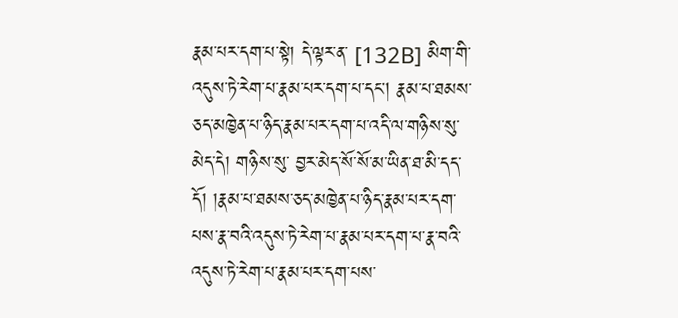རྣམ་པར་དག་པ་སྟེ། དེ་ལྟར་ན་ [132B] མིག་གི་འདུས་ཏེ་རེག་པ་རྣམ་པར་དག་པ་དང། རྣམ་པ་ཐམས་ཅད་མཁྱེན་པ་ཉིད་རྣམ་པར་དག་པ་འདི་ལ་གཉིས་སུ་མེད་དེ། གཉིས་སུ་ བྱར་མེད་སོ་སོ་མ་ཡིན་ཐ་མི་དད་དོ། །རྣམ་པ་ཐམས་ཅད་མཁྱེན་པ་ཉིད་རྣམ་པར་དག་པས་རྣ་བའི་འདུས་ཏེ་རེག་པ་རྣམ་པར་དག་པ་རྣ་བའི་འདུས་ཏེ་རེག་པ་རྣམ་པར་དག་པས་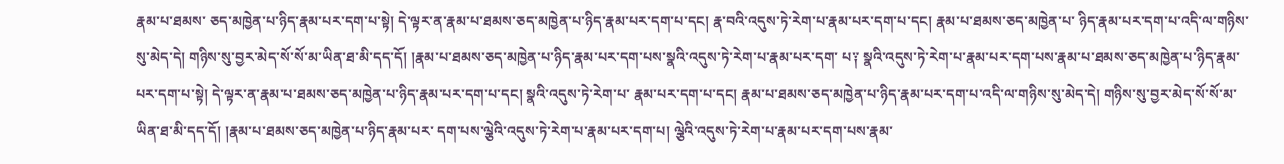རྣམ་པ་ཐམས་ ཅད་མཁྱེན་པ་ཉིད་རྣམ་པར་དག་པ་སྟེ། དེ་ལྟར་ན་རྣམ་པ་ཐམས་ཅད་མཁྱེན་པ་ཉིད་རྣམ་པར་དག་པ་དང། རྣ་བའི་འདུས་ཏེ་རེག་པ་རྣམ་པར་དག་པ་དང། རྣམ་པ་ཐམས་ཅད་མཁྱེན་པ་ ཉིད་རྣམ་པར་དག་པ་འདི་ལ་གཉིས་སུ་མེད་དེ། གཉིས་སུ་བྱར་མེད་སོ་སོ་མ་ཡིན་ཐ་མི་དད་དོ། །རྣམ་པ་ཐམས་ཅད་མཁྱེན་པ་ཉིད་རྣམ་པར་དག་པས་སྣའི་འདུས་ཏེ་རེག་པ་རྣམ་པར་དག་ པ༑ སྣའི་འདུས་ཏེ་རེག་པ་རྣམ་པར་དག་པས་རྣམ་པ་ཐམས་ཅད་མཁྱེན་པ་ཉིད་རྣམ་པར་དག་པ་སྟེ། དེ་ལྟར་ན་རྣམ་པ་ཐམས་ཅད་མཁྱེན་པ་ཉིད་རྣམ་པར་དག་པ་དང། སྣའི་འདུས་ཏེ་རེག་པ་ རྣམ་པར་དག་པ་དང། རྣམ་པ་ཐམས་ཅད་མཁྱེན་པ་ཉིད་རྣམ་པར་དག་པ་འདི་ལ་གཉིས་སུ་མེད་དེ། གཉིས་སུ་བྱར་མེད་སོ་སོ་མ་ཡིན་ཐ་མི་དད་དོ། །རྣམ་པ་ཐམས་ཅད་མཁྱེན་པ་ཉིད་རྣམ་པར་ དག་པས་ལྕེའི་འདུས་ཏེ་རེག་པ་རྣམ་པར་དག་པ། ལྕེའི་འདུས་ཏེ་རེག་པ་རྣམ་པར་དག་པས་རྣམ་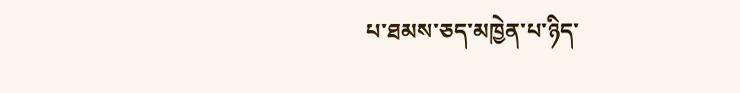པ་ཐམས་ཅད་མཁྱེན་པ་ཉིད་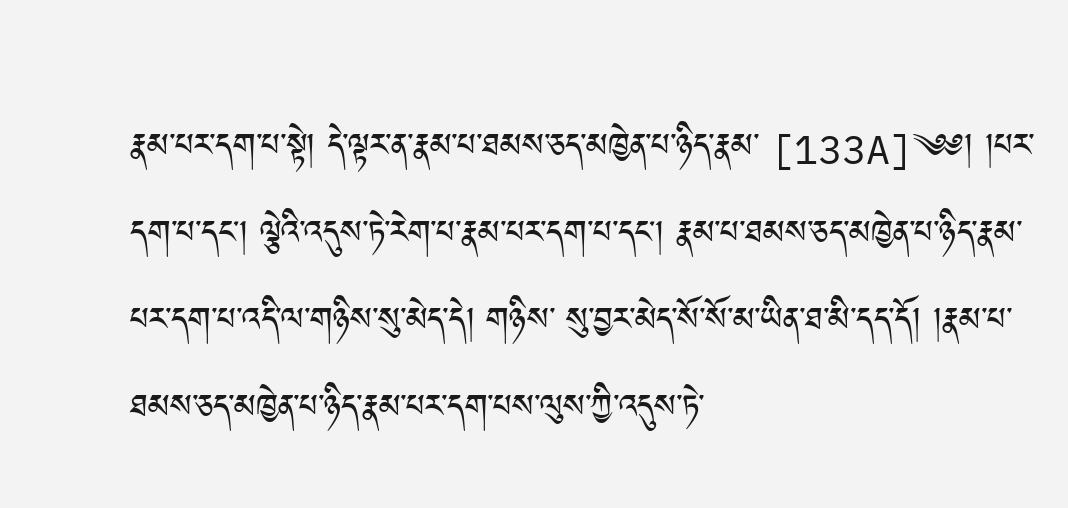རྣམ་པར་དག་པ་སྟེ། དེ་ལྟར་ན་རྣམ་པ་ཐམས་ཅད་མཁྱེན་པ་ཉིད་རྣམ་ [133A]༄༅། །པར་དག་པ་དང། ལྕེའི་འདུས་ཏེ་རེག་པ་རྣམ་པར་དག་པ་དང། རྣམ་པ་ཐམས་ཅད་མཁྱེན་པ་ཉིད་རྣམ་པར་དག་པ་འདི་ལ་གཉིས་སུ་མེད་དེ། གཉིས་ སུ་བྱར་མེད་སོ་སོ་མ་ཡིན་ཐ་མི་དད་དོ། །རྣམ་པ་ཐམས་ཅད་མཁྱེན་པ་ཉིད་རྣམ་པར་དག་པས་ལུས་ཀྱི་འདུས་ཏེ་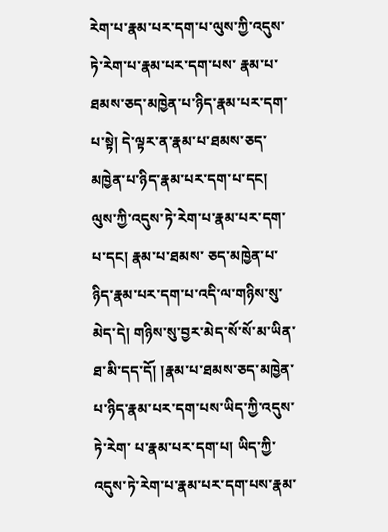རེག་པ་རྣམ་པར་དག་པ་ལུས་ཀྱི་འདུས་ཏེ་རེག་པ་རྣམ་པར་དག་པས་ རྣམ་པ་ཐམས་ཅད་མཁྱེན་པ་ཉིད་རྣམ་པར་དག་པ་སྟེ། དེ་ལྟར་ན་རྣམ་པ་ཐམས་ཅད་མཁྱེན་པ་ཉིད་རྣམ་པར་དག་པ་དང། ལུས་ཀྱི་འདུས་ཏེ་རེག་པ་རྣམ་པར་དག་པ་དང། རྣམ་པ་ཐམས་ ཅད་མཁྱེན་པ་ཉིད་རྣམ་པར་དག་པ་འདི་ལ་གཉིས་སུ་མེད་དེ། གཉིས་སུ་བྱར་མེད་སོ་སོ་མ་ཡིན་ཐ་མི་དད་དོ། །རྣམ་པ་ཐམས་ཅད་མཁྱེན་པ་ཉིད་རྣམ་པར་དག་པས་ཡིད་ཀྱི་འདུས་ཏེ་རེག་ པ་རྣམ་པར་དག་པ། ཡིད་ཀྱི་འདུས་ཏེ་རེག་པ་རྣམ་པར་དག་པས་རྣམ་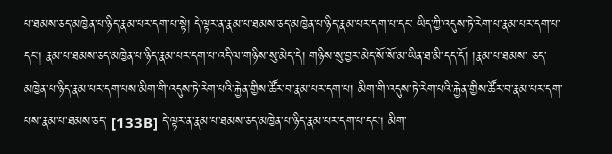པ་ཐམས་ཅད་མཁྱེན་པ་ཉིད་རྣམ་པར་དག་པ་སྟེ། དེ་ལྟར་ན་རྣམ་པ་ཐམས་ཅད་མཁྱེན་པ་ཉིད་རྣམ་པར་དག་པ་དང་ ཡིད་ཀྱི་འདུས་ཏེ་རེག་པ་རྣམ་པར་དག་པ་དང། རྣམ་པ་ཐམས་ཅད་མཁྱེན་པ་ཉིད་རྣམ་པར་དག་པ་འདི་ལ་གཉིས་སུ་མེད་དེ། གཉིས་སུ་བྱར་མེད་སོ་སོ་མ་ཡིན་ཐ་མི་དད་དོ། །རྣམ་པ་ཐམས་ ཅད་མཁྱེན་པ་ཉིད་རྣམ་པར་དག་པས་མིག་གི་འདུས་ཏེ་རེག་པའི་རྐྱེན་གྱིས་ཚོར་བ་རྣམ་པར་དག་པ། མིག་གི་འདུས་ཏེ་རེག་པའི་རྐྱེན་གྱིས་ཚོར་བ་རྣམ་པར་དག་པས་རྣམ་པ་ཐམས་ཅད་ [133B] དེ་ལྟར་ན་རྣམ་པ་ཐམས་ཅད་མཁྱེན་པ་ཉིད་རྣམ་པར་དག་པ་དང། མིག་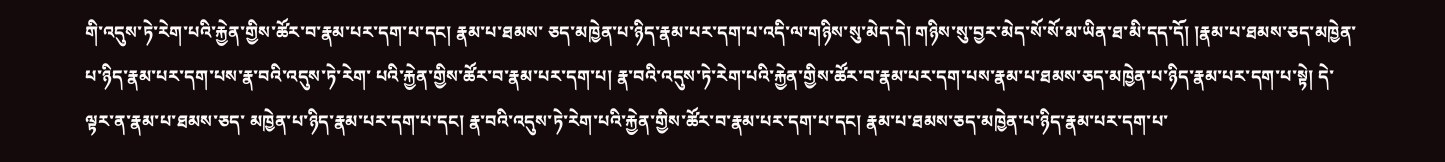གི་འདུས་ཏེ་རེག་པའི་རྐྱེན་གྱིས་ཚོར་བ་རྣམ་པར་དག་པ་དང། རྣམ་པ་ཐམས་ ཅད་མཁྱེན་པ་ཉིད་རྣམ་པར་དག་པ་འདི་ལ་གཉིས་སུ་མེད་དེ། གཉིས་སུ་བྱར་མེད་སོ་སོ་མ་ཡིན་ཐ་མི་དད་དོ། །རྣམ་པ་ཐམས་ཅད་མཁྱེན་པ་ཉིད་རྣམ་པར་དག་པས་རྣ་བའི་འདུས་ཏེ་རེག་ པའི་རྐྱེན་གྱིས་ཚོར་བ་རྣམ་པར་དག་པ། རྣ་བའི་འདུས་ཏེ་རེག་པའི་རྐྱེན་གྱིས་ཚོར་བ་རྣམ་པར་དག་པས་རྣམ་པ་ཐམས་ཅད་མཁྱེན་པ་ཉིད་རྣམ་པར་དག་པ་སྟེ། དེ་ལྟར་ན་རྣམ་པ་ཐམས་ཅད་ མཁྱེན་པ་ཉིད་རྣམ་པར་དག་པ་དང། རྣ་བའི་འདུས་ཏེ་རེག་པའི་རྐྱེན་གྱིས་ཚོར་བ་རྣམ་པར་དག་པ་དང། རྣམ་པ་ཐམས་ཅད་མཁྱེན་པ་ཉིད་རྣམ་པར་དག་པ་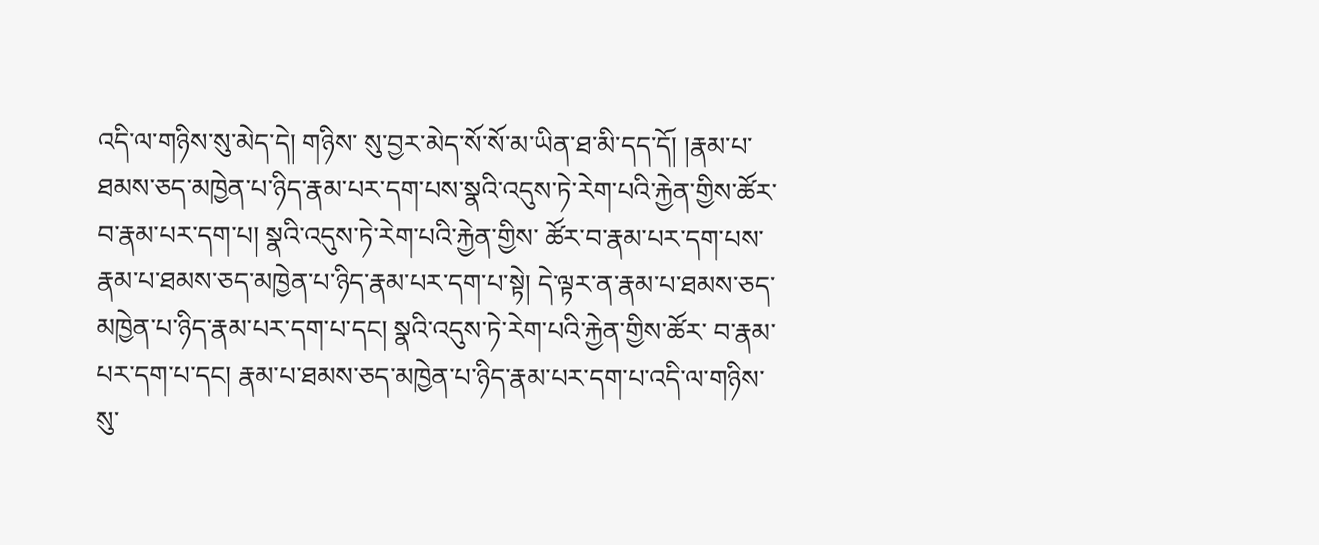འདི་ལ་གཉིས་སུ་མེད་དེ། གཉིས་ སུ་བྱར་མེད་སོ་སོ་མ་ཡིན་ཐ་མི་དད་དོ། །རྣམ་པ་ཐམས་ཅད་མཁྱེན་པ་ཉིད་རྣམ་པར་དག་པས་སྣའི་འདུས་ཏེ་རེག་པའི་རྐྱེན་གྱིས་ཚོར་བ་རྣམ་པར་དག་པ། སྣའི་འདུས་ཏེ་རེག་པའི་རྐྱེན་གྱིས་ ཚོར་བ་རྣམ་པར་དག་པས་རྣམ་པ་ཐམས་ཅད་མཁྱེན་པ་ཉིད་རྣམ་པར་དག་པ་སྟེ། དེ་ལྟར་ན་རྣམ་པ་ཐམས་ཅད་མཁྱེན་པ་ཉིད་རྣམ་པར་དག་པ་དང། སྣའི་འདུས་ཏེ་རེག་པའི་རྐྱེན་གྱིས་ཚོར་ བ་རྣམ་པར་དག་པ་དང། རྣམ་པ་ཐམས་ཅད་མཁྱེན་པ་ཉིད་རྣམ་པར་དག་པ་འདི་ལ་གཉིས་སུ་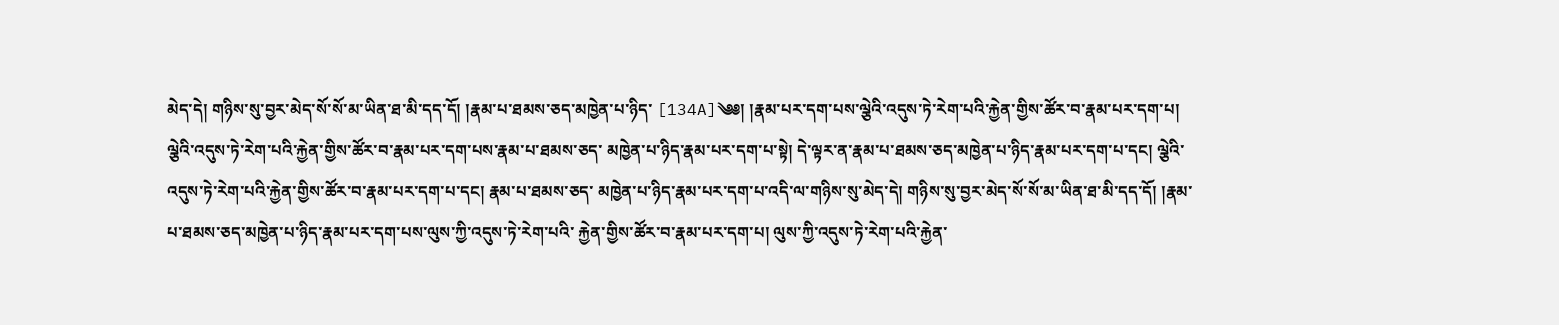མེད་དེ། གཉིས་སུ་བྱར་མེད་སོ་སོ་མ་ཡིན་ཐ་མི་དད་དོ། །རྣམ་པ་ཐམས་ཅད་མཁྱེན་པ་ཉིད་ [134A]༄༅། །རྣམ་པར་དག་པས་ལྕེའི་འདུས་ཏེ་རེག་པའི་རྐྱེན་གྱིས་ཚོར་བ་རྣམ་པར་དག་པ། ལྕེའི་འདུས་ཏེ་རེག་པའི་རྐྱེན་གྱིས་ཚོར་བ་རྣམ་པར་དག་པས་རྣམ་པ་ཐམས་ཅད་ མཁྱེན་པ་ཉིད་རྣམ་པར་དག་པ་སྟེ། དེ་ལྟར་ན་རྣམ་པ་ཐམས་ཅད་མཁྱེན་པ་ཉིད་རྣམ་པར་དག་པ་དང། ལྕེའི་འདུས་ཏེ་རེག་པའི་རྐྱེན་གྱིས་ཚོར་བ་རྣམ་པར་དག་པ་དང། རྣམ་པ་ཐམས་ཅད་ མཁྱེན་པ་ཉིད་རྣམ་པར་དག་པ་འདི་ལ་གཉིས་སུ་མེད་དེ། གཉིས་སུ་བྱར་མེད་སོ་སོ་མ་ཡིན་ཐ་མི་དད་དོ། །རྣམ་པ་ཐམས་ཅད་མཁྱེན་པ་ཉིད་རྣམ་པར་དག་པས་ལུས་ཀྱི་འདུས་ཏེ་རེག་པའི་ རྐྱེན་གྱིས་ཚོར་བ་རྣམ་པར་དག་པ། ལུས་ཀྱི་འདུས་ཏེ་རེག་པའི་རྐྱེན་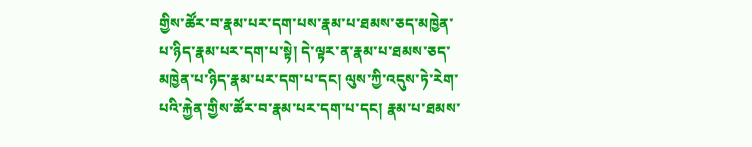གྱིས་ཚོར་བ་རྣམ་པར་དག་པས་རྣམ་པ་ཐམས་ཅད་མཁྱེན་པ་ཉིད་རྣམ་པར་དག་པ་སྟེ། དེ་ལྟར་ན་རྣམ་པ་ཐམས་ཅད་ མཁྱེན་པ་ཉིད་རྣམ་པར་དག་པ་དང། ལུས་ཀྱི་འདུས་ཏེ་རེག་པའི་རྐྱེན་གྱིས་ཚོར་བ་རྣམ་པར་དག་པ་དང། རྣམ་པ་ཐམས་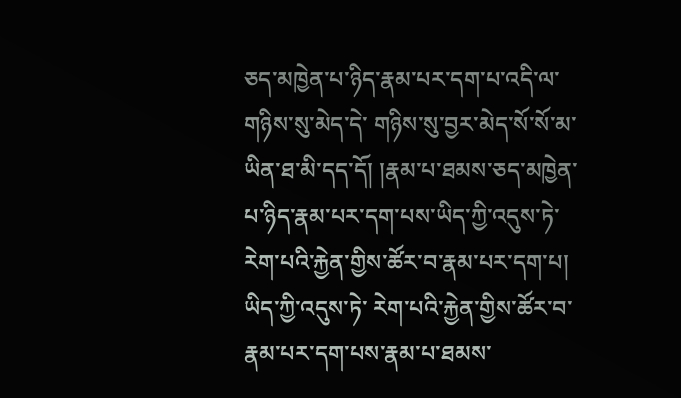ཅད་མཁྱེན་པ་ཉིད་རྣམ་པར་དག་པ་འདི་ལ་གཉིས་སུ་མེད་དེ་ གཉིས་སུ་བྱར་མེད་སོ་སོ་མ་ཡིན་ཐ་མི་དད་དོ། །རྣམ་པ་ཐམས་ཅད་མཁྱེན་པ་ཉིད་རྣམ་པར་དག་པས་ཡིད་ཀྱི་འདུས་ཏེ་རེག་པའི་རྐྱེན་གྱིས་ཚོར་བ་རྣམ་པར་དག་པ། ཡིད་ཀྱི་འདུས་ཏེ་ རེག་པའི་རྐྱེན་གྱིས་ཚོར་བ་རྣམ་པར་དག་པས་རྣམ་པ་ཐམས་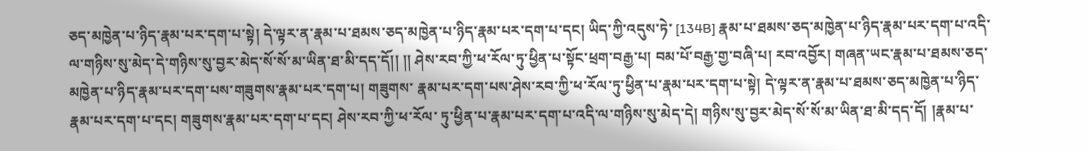ཅད་མཁྱེན་པ་ཉིད་རྣམ་པར་དག་པ་སྟེ། དེ་ལྟར་ན་རྣམ་པ་ཐམས་ཅད་མཁྱེན་པ་ཉིད་རྣམ་པར་དག་པ་དང། ཡིད་ཀྱི་འདུས་ཏེ་ [134B] རྣམ་པ་ཐམས་ཅད་མཁྱེན་པ་ཉིད་རྣམ་པར་དག་པ་འདི་ལ་གཉིས་སུ་མེད་དེ་གཉིས་སུ་བྱར་མེད་སོ་སོ་མ་ཡིན་ཐ་མི་དད་དོ།། །། ཤེས་རབ་ཀྱི་ཕ་རོལ་ཏུ་ཕྱིན་པ་སྟོང་ཕྲག་བརྒྱ་པ། བམ་པོ་བརྒྱ་གྱ་བཞི་པ། རབ་འབྱོར། གཞན་ཡང་རྣམ་པ་ཐམས་ཅད་མཁྱེན་པ་ཉིད་རྣམ་པར་དག་པས་གཟུགས་རྣམ་པར་དག་པ། གཟུགས་ རྣམ་པར་དག་པས་ཤེས་རབ་ཀྱི་ཕ་རོལ་ཏུ་ཕྱིན་པ་རྣམ་པར་དག་པ་སྟེ། དེ་ལྟར་ན་རྣམ་པ་ཐམས་ཅད་མཁྱེན་པ་ཉིད་རྣམ་པར་དག་པ་དང། གཟུགས་རྣམ་པར་དག་པ་དང། ཤེས་རབ་ཀྱི་ཕ་རོལ་ ཏུ་ཕྱིན་པ་རྣམ་པར་དག་པ་འདི་ལ་གཉིས་སུ་མེད་དེ། གཉིས་སུ་བྱར་མེད་སོ་སོ་མ་ཡིན་ཐ་མི་དད་དོ། །རྣམ་པ་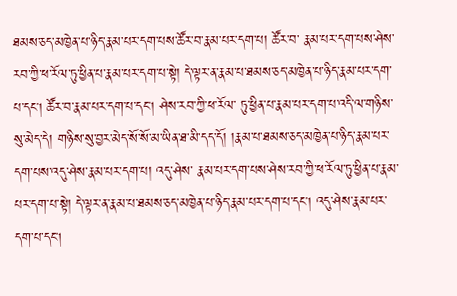ཐམས་ཅད་མཁྱེན་པ་ཉིད་རྣམ་པར་དག་པས་ཚོར་བ་རྣམ་པར་དག་པ། ཚོར་བ་ རྣམ་པར་དག་པས་ཤེས་རབ་ཀྱི་ཕ་རོལ་ཏུ་ཕྱིན་པ་རྣམ་པར་དག་པ་སྟེ། དེ་ལྟར་ན་རྣམ་པ་ཐམས་ཅད་མཁྱེན་པ་ཉིད་རྣམ་པར་དག་པ་དང། ཚོར་བ་རྣམ་པར་དག་པ་དང། ཤེས་རབ་ཀྱི་ཕ་རོལ་ ཏུ་ཕྱིན་པ་རྣམ་པར་དག་པ་འདི་ལ་གཉིས་སུ་མེད་དེ། གཉིས་སུ་བྱར་མེད་སོ་སོ་མ་ཡིན་ཐ་མི་དད་དོ། །རྣམ་པ་ཐམས་ཅད་མཁྱེན་པ་ཉིད་རྣམ་པར་དག་པས་འདུ་ཤེས་རྣམ་པར་དག་པ། འདུ་ཤེས་ རྣམ་པར་དག་པས་ཤེས་རབ་ཀྱི་ཕ་རོལ་ཏུ་ཕྱིན་པ་རྣམ་པར་དག་པ་སྟེ། དེ་ལྟར་ན་རྣམ་པ་ཐམས་ཅད་མཁྱེན་པ་ཉིད་རྣམ་པར་དག་པ་དང། འདུ་ཤེས་རྣམ་པར་དག་པ་དང།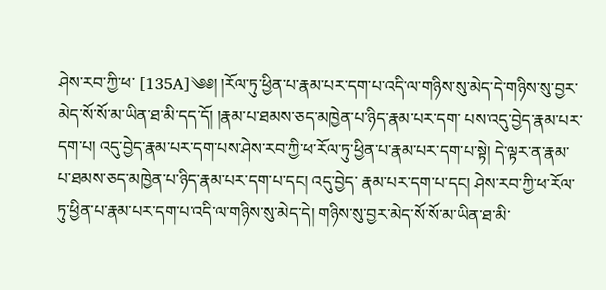ཤེས་རབ་ཀྱི་ཕ་ [135A]༄༅། །རོལ་ཏུ་ཕྱིན་པ་རྣམ་པར་དག་པ་འདི་ལ་གཉིས་སུ་མེད་དེ་གཉིས་སུ་བྱར་མེད་སོ་སོ་མ་ཡིན་ཐ་མི་དད་དོ། །རྣམ་པ་ཐམས་ཅད་མཁྱེན་པ་ཉིད་རྣམ་པར་དག་ པས་འདུ་བྱེད་རྣམ་པར་དག་པ། འདུ་བྱེད་རྣམ་པར་དག་པས་ཤེས་རབ་ཀྱི་ཕ་རོལ་ཏུ་ཕྱིན་པ་རྣམ་པར་དག་པ་སྟེ། དེ་ལྟར་ན་རྣམ་པ་ཐམས་ཅད་མཁྱེན་པ་ཉིད་རྣམ་པར་དག་པ་དང། འདུ་བྱེད་ རྣམ་པར་དག་པ་དང། ཤེས་རབ་ཀྱི་ཕ་རོལ་ཏུ་ཕྱིན་པ་རྣམ་པར་དག་པ་འདི་ལ་གཉིས་སུ་མེད་དེ། གཉིས་སུ་བྱར་མེད་སོ་སོ་མ་ཡིན་ཐ་མི་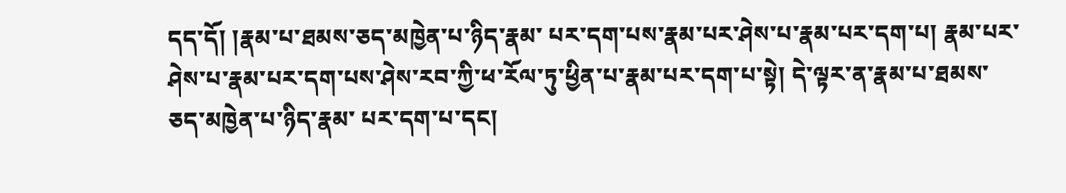དད་དོ། །རྣམ་པ་ཐམས་ཅད་མཁྱེན་པ་ཉིད་རྣམ་ པར་དག་པས་རྣམ་པར་ཤེས་པ་རྣམ་པར་དག་པ། རྣམ་པར་ཤེས་པ་རྣམ་པར་དག་པས་ཤེས་རབ་ཀྱི་ཕ་རོལ་ཏུ་ཕྱིན་པ་རྣམ་པར་དག་པ་སྟེ། དེ་ལྟར་ན་རྣམ་པ་ཐམས་ཅད་མཁྱེན་པ་ཉིད་རྣམ་ པར་དག་པ་དང།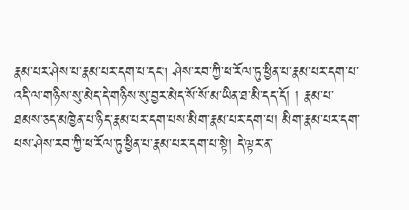རྣམ་པར་ཤེས་པ་རྣམ་པར་དག་པ་དང། ཤེས་རབ་ཀྱི་ཕ་རོལ་ཏུ་ཕྱིན་པ་རྣམ་པར་དག་པ་འདི་ལ་གཉིས་སུ་མེད་དེ་གཉིས་སུ་བྱར་མེད་སོ་སོ་མ་ཡིན་ཐ་མི་དད་དོ། ། རྣམ་པ་ཐམས་ཅད་མཁྱེན་པ་ཉིད་རྣམ་པར་དག་པས་མིག་རྣམ་པར་དག་པ། མིག་རྣམ་པར་དག་པས་ཤེས་རབ་ཀྱི་ཕ་རོལ་ཏུ་ཕྱིན་པ་རྣམ་པར་དག་པ་སྟེ། དེ་ལྟར་ན་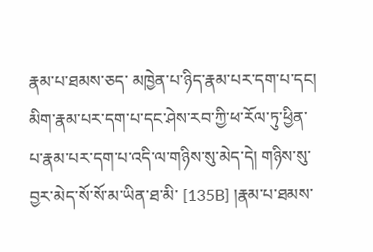རྣམ་པ་ཐམས་ཅད་ མཁྱེན་པ་ཉིད་རྣམ་པར་དག་པ་དང། མིག་རྣམ་པར་དག་པ་དང་ཤེས་རབ་ཀྱི་ཕ་རོལ་ཏུ་ཕྱིན་པ་རྣམ་པར་དག་པ་འདི་ལ་གཉིས་སུ་མེད་དེ། གཉིས་སུ་བྱར་མེད་སོ་སོ་མ་ཡིན་ཐ་མི་ [135B] །རྣམ་པ་ཐམས་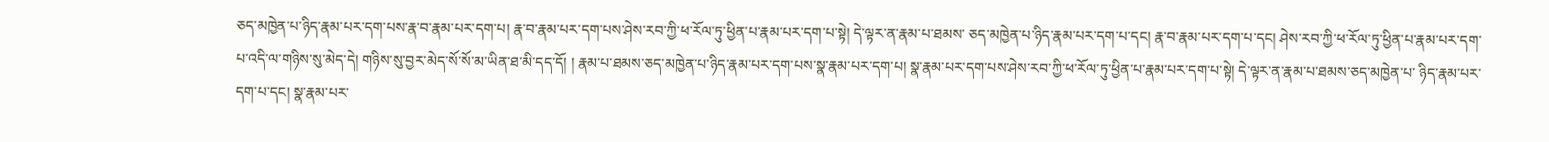ཅད་མཁྱེན་པ་ཉིད་རྣམ་པར་དག་པས་རྣ་བ་རྣམ་པར་དག་པ། རྣ་བ་རྣམ་པར་དག་པས་ཤེས་རབ་ཀྱི་ཕ་རོལ་ཏུ་ཕྱིན་པ་རྣམ་པར་དག་པ་སྟེ། དེ་ལྟར་ན་རྣམ་པ་ཐམས་ ཅད་མཁྱེན་པ་ཉིད་རྣམ་པར་དག་པ་དང། རྣ་བ་རྣམ་པར་དག་པ་དང། ཤེས་རབ་ཀྱི་ཕ་རོལ་ཏུ་ཕྱིན་པ་རྣམ་པར་དག་པ་འདི་ལ་གཉིས་སུ་མེད་དེ། གཉིས་སུ་བྱར་མེད་སོ་སོ་མ་ཡིན་ཐ་མི་དད་དོ། ། རྣམ་པ་ཐམས་ཅད་མཁྱེན་པ་ཉིད་རྣམ་པར་དག་པས་སྣ་རྣམ་པར་དག་པ། སྣ་རྣམ་པར་དག་པས་ཤེས་རབ་ཀྱི་ཕ་རོལ་ཏུ་ཕྱིན་པ་རྣམ་པར་དག་པ་སྟེ། དེ་ལྟར་ན་རྣམ་པ་ཐམས་ཅད་མཁྱེན་པ་ ཉིད་རྣམ་པར་དག་པ་དང། སྣ་རྣམ་པར་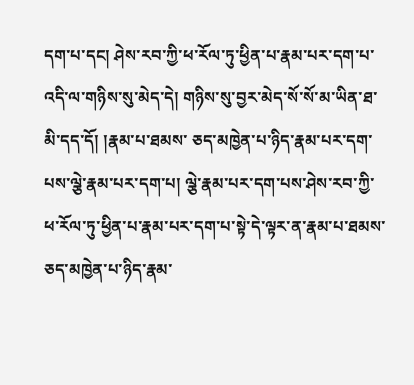དག་པ་དང། ཤེས་རབ་ཀྱི་ཕ་རོལ་ཏུ་ཕྱིན་པ་རྣམ་པར་དག་པ་འདི་ལ་གཉིས་སུ་མེད་དེ། གཉིས་སུ་བྱར་མེད་སོ་སོ་མ་ཡིན་ཐ་མི་དད་དོ། །རྣམ་པ་ཐམས་ ཅད་མཁྱེན་པ་ཉིད་རྣམ་པར་དག་པས་ལྕེ་རྣམ་པར་དག་པ། ལྕེ་རྣམ་པར་དག་པས་ཤེས་རབ་ཀྱི་ཕ་རོལ་ཏུ་ཕྱིན་པ་རྣམ་པར་དག་པ་སྟེ་དེ་ལྟར་ན་རྣམ་པ་ཐམས་ཅད་མཁྱེན་པ་ཉིད་རྣམ་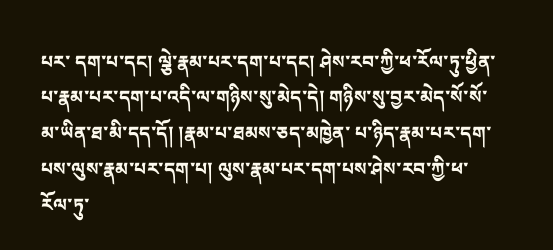པར་ དག་པ་དང། ལྕེ་རྣམ་པར་དག་པ་དང། ཤེས་རབ་ཀྱི་ཕ་རོལ་ཏུ་ཕྱིན་པ་རྣམ་པར་དག་པ་འདི་ལ་གཉིས་སུ་མེད་དེ། གཉིས་སུ་བྱར་མེད་སོ་སོ་མ་ཡིན་ཐ་མི་དད་དོ། །རྣམ་པ་ཐམས་ཅད་མཁྱེན་ པ་ཉིད་རྣམ་པར་དག་པས་ལུས་རྣམ་པར་དག་པ། ལུས་རྣམ་པར་དག་པས་ཤེས་རབ་ཀྱི་ཕ་རོལ་ཏུ་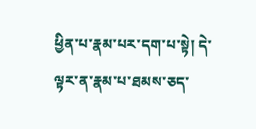ཕྱིན་པ་རྣམ་པར་དག་པ་སྟེ། དེ་ལྟར་ན་རྣམ་པ་ཐམས་ཅད་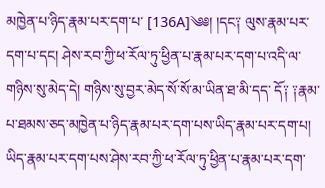མཁྱེན་པ་ཉིད་རྣམ་པར་དག་པ་ [136A]༄༅། །དང༑ ལུས་རྣམ་པར་དག་པ་དང། ཤེས་རབ་ཀྱི་ཕ་རོལ་ཏུ་ཕྱིན་པ་རྣམ་པར་དག་པ་འདི་ལ་གཉིས་སུ་མེད་དེ། གཉིས་སུ་བྱར་མེད་སོ་སོ་མ་ཡིན་ཐ་མི་དད་ དོ༑ ༑རྣམ་པ་ཐམས་ཅད་མཁྱེན་པ་ཉིད་རྣམ་པར་དག་པས་ཡིད་རྣམ་པར་དག་པ། ཡིད་རྣམ་པར་དག་པས་ཤེས་རབ་ཀྱི་ཕ་རོལ་ཏུ་ཕྱིན་པ་རྣམ་པར་དག་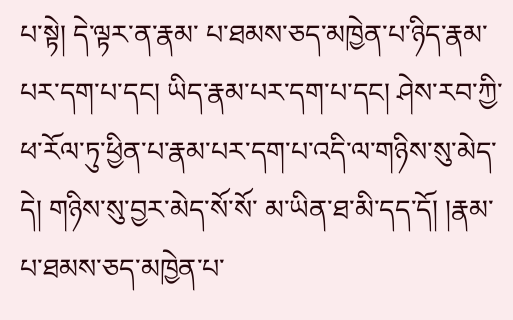པ་སྟེ། དེ་ལྟར་ན་རྣམ་ པ་ཐམས་ཅད་མཁྱེན་པ་ཉིད་རྣམ་པར་དག་པ་དང། ཡིད་རྣམ་པར་དག་པ་དང། ཤེས་རབ་ཀྱི་ཕ་རོལ་ཏུ་ཕྱིན་པ་རྣམ་པར་དག་པ་འདི་ལ་གཉིས་སུ་མེད་དེ། གཉིས་སུ་བྱར་མེད་སོ་སོ་ མ་ཡིན་ཐ་མི་དད་དོ། །རྣམ་པ་ཐམས་ཅད་མཁྱེན་པ་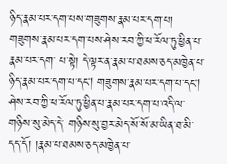ཉིད་རྣམ་པར་དག་པས་གཟུགས་རྣམ་པར་དག་པ། གཟུགས་རྣམ་པར་དག་པས་ཤེས་རབ་ཀྱི་ཕ་རོལ་ཏུ་ཕྱིན་པ་རྣམ་པར་དག་ པ་སྟེ། དེ་ལྟར་ན་རྣམ་པ་ཐམས་ཅད་མཁྱེན་པ་ཉིད་རྣམ་པར་དག་པ་དང། གཟུགས་རྣམ་པར་དག་པ་དང། ཤེས་རབ་ཀྱི་ཕ་རོལ་ཏུ་ཕྱིན་པ་རྣམ་པར་དག་པ་འདི་ལ་གཉིས་སུ་མེད་དེ་ གཉིས་སུ་བྱར་མེད་སོ་སོ་མ་ཡིན་ཐ་མི་དད་དོ། །རྣམ་པ་ཐམས་ཅད་མཁྱེན་པ་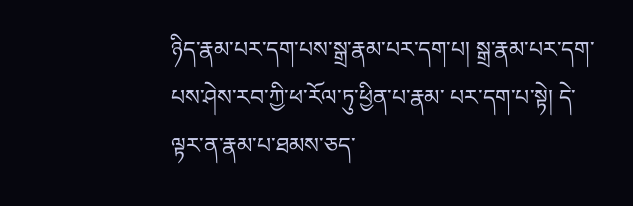ཉིད་རྣམ་པར་དག་པས་སྒྲ་རྣམ་པར་དག་པ། སྒྲ་རྣམ་པར་དག་པས་ཤེས་རབ་ཀྱི་ཕ་རོལ་ཏུ་ཕྱིན་པ་རྣམ་ པར་དག་པ་སྟེ། དེ་ལྟར་ན་རྣམ་པ་ཐམས་ཅད་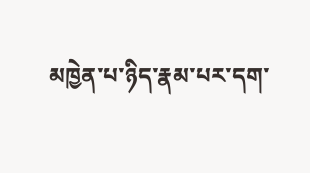མཁྱེན་པ་ཉིད་རྣམ་པར་དག་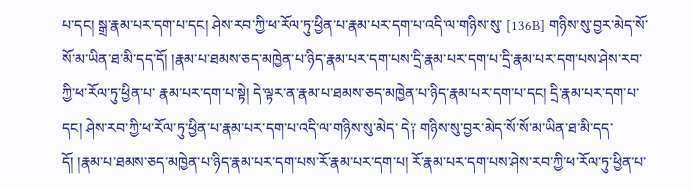པ་དང། སྒྲ་རྣམ་པར་དག་པ་དང། ཤེས་རབ་ཀྱི་ཕ་རོལ་ཏུ་ཕྱིན་པ་རྣམ་པར་དག་པ་འདི་ལ་གཉིས་སུ་ [136B] གཉིས་སུ་བྱར་མེད་སོ་སོ་མ་ཡིན་ཐ་མི་དད་དོ། །རྣམ་པ་ཐམས་ཅད་མཁྱེན་པ་ཉིད་རྣམ་པར་དག་པས་དྲི་རྣམ་པར་དག་པ་དྲི་རྣམ་པར་དག་པས་ཤེས་རབ་ཀྱི་ཕ་རོལ་ཏུ་ཕྱིན་པ་ རྣམ་པར་དག་པ་སྟེ། དེ་ལྟར་ན་རྣམ་པ་ཐམས་ཅད་མཁྱེན་པ་ཉིད་རྣམ་པར་དག་པ་དང། དྲི་རྣམ་པར་དག་པ་དང། ཤེས་རབ་ཀྱི་ཕ་རོལ་ཏུ་ཕྱིན་པ་རྣམ་པར་དག་པ་འདི་ལ་གཉིས་སུ་མེད་ དེ༑ གཉིས་སུ་བྱར་མེད་སོ་སོ་མ་ཡིན་ཐ་མི་དད་དོ། །རྣམ་པ་ཐམས་ཅད་མཁྱེན་པ་ཉིད་རྣམ་པར་དག་པས་རོ་རྣམ་པར་དག་པ། རོ་རྣམ་པར་དག་པས་ཤེས་རབ་ཀྱི་ཕ་རོལ་ཏུ་ཕྱིན་པ་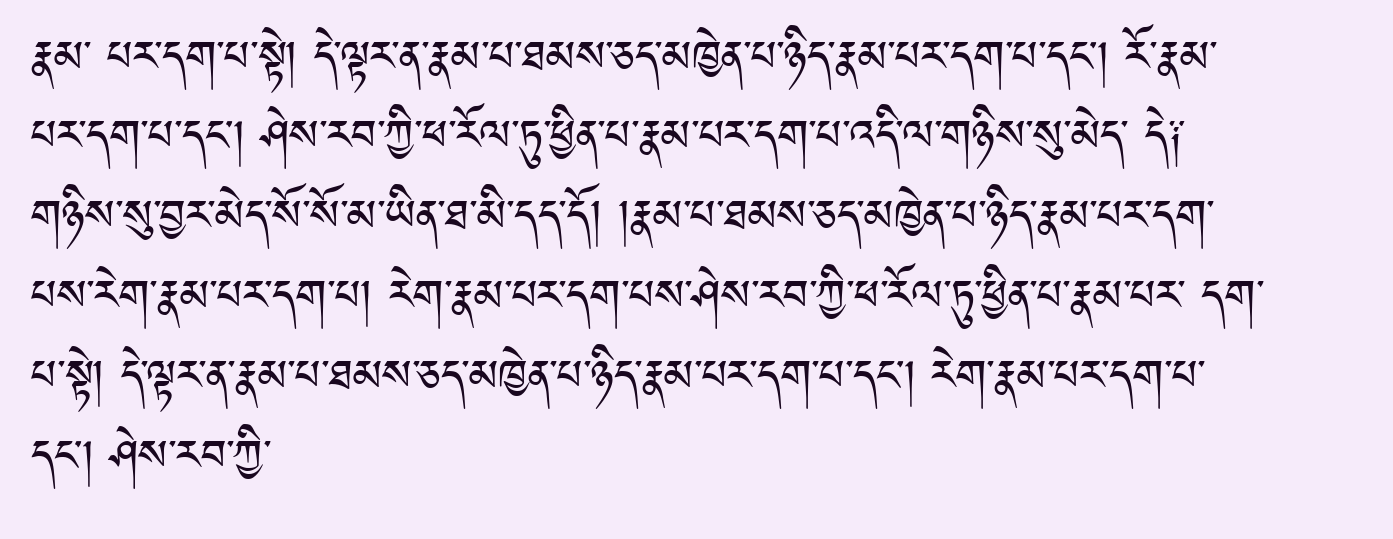རྣམ་ པར་དག་པ་སྟེ། དེ་ལྟར་ན་རྣམ་པ་ཐམས་ཅད་མཁྱེན་པ་ཉིད་རྣམ་པར་དག་པ་དང། རོ་རྣམ་པར་དག་པ་དང། ཤེས་རབ་ཀྱི་ཕ་རོལ་ཏུ་ཕྱིན་པ་རྣམ་པར་དག་པ་འདི་ལ་གཉིས་སུ་མེད་ དེ༑ གཉིས་སུ་བྱར་མེད་སོ་སོ་མ་ཡིན་ཐ་མི་དད་དོ། །རྣམ་པ་ཐམས་ཅད་མཁྱེན་པ་ཉིད་རྣམ་པར་དག་པས་རེག་རྣམ་པར་དག་པ། རེག་རྣམ་པར་དག་པས་ཤེས་རབ་ཀྱི་ཕ་རོལ་ཏུ་ཕྱིན་པ་རྣམ་པར་ དག་པ་སྟེ། དེ་ལྟར་ན་རྣམ་པ་ཐམས་ཅད་མཁྱེན་པ་ཉིད་རྣམ་པར་དག་པ་དང། རེག་རྣམ་པར་དག་པ་དང། ཤེས་རབ་ཀྱི་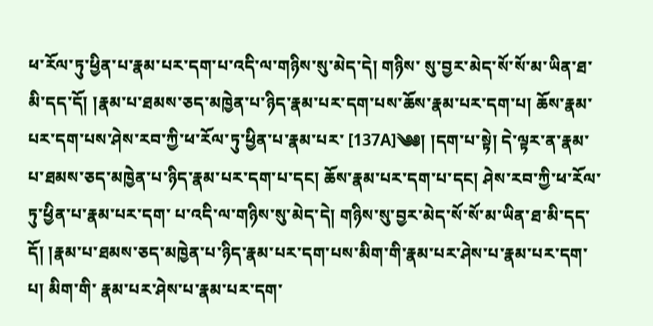ཕ་རོལ་ཏུ་ཕྱིན་པ་རྣམ་པར་དག་པ་འདི་ལ་གཉིས་སུ་མེད་དེ། གཉིས་ སུ་བྱར་མེད་སོ་སོ་མ་ཡིན་ཐ་མི་དད་དོ། །རྣམ་པ་ཐམས་ཅད་མཁྱེན་པ་ཉིད་རྣམ་པར་དག་པས་ཆོས་རྣམ་པར་དག་པ། ཆོས་རྣམ་པར་དག་པས་ཤེས་རབ་ཀྱི་ཕ་རོལ་ཏུ་ཕྱིན་པ་རྣམ་པར་ [137A]༄༅། །དག་པ་སྟེ། དེ་ལྟར་ན་རྣམ་པ་ཐམས་ཅད་མཁྱེན་པ་ཉིད་རྣམ་པར་དག་པ་དང། ཆོས་རྣམ་པར་དག་པ་དང། ཤེས་རབ་ཀྱི་ཕ་རོལ་ཏུ་ཕྱིན་པ་རྣམ་པར་དག་ པ་འདི་ལ་གཉིས་སུ་མེད་དེ། གཉིས་སུ་བྱར་མེད་སོ་སོ་མ་ཡིན་ཐ་མི་དད་དོ། །རྣམ་པ་ཐམས་ཅད་མཁྱེན་པ་ཉིད་རྣམ་པར་དག་པས་མིག་གི་རྣམ་པར་ཤེས་པ་རྣམ་པར་དག་པ། མིག་གི་ རྣམ་པར་ཤེས་པ་རྣམ་པར་དག་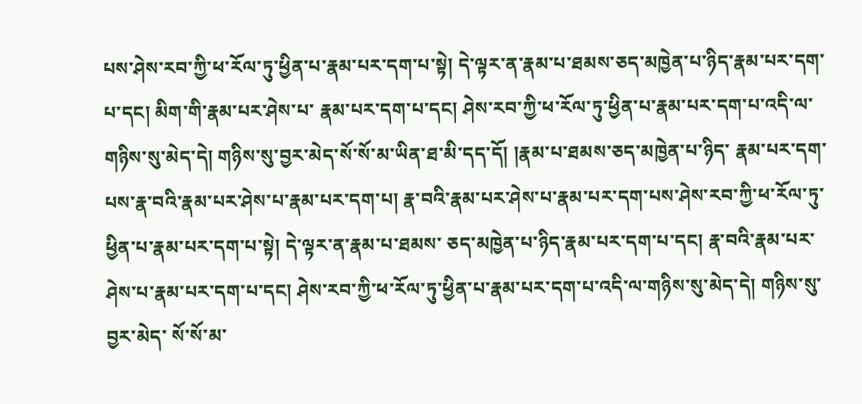པས་ཤེས་རབ་ཀྱི་ཕ་རོལ་ཏུ་ཕྱིན་པ་རྣམ་པར་དག་པ་སྟེ། དེ་ལྟར་ན་རྣམ་པ་ཐམས་ཅད་མཁྱེན་པ་ཉིད་རྣམ་པར་དག་པ་དང། མིག་གི་རྣམ་པར་ཤེས་པ་ རྣམ་པར་དག་པ་དང། ཤེས་རབ་ཀྱི་ཕ་རོལ་ཏུ་ཕྱིན་པ་རྣམ་པར་དག་པ་འདི་ལ་གཉིས་སུ་མེད་དེ། གཉིས་སུ་བྱར་མེད་སོ་སོ་མ་ཡིན་ཐ་མི་དད་དོ། །རྣམ་པ་ཐམས་ཅད་མཁྱེན་པ་ཉིད་ རྣམ་པར་དག་པས་རྣ་བའི་རྣམ་པར་ཤེས་པ་རྣམ་པར་དག་པ། རྣ་བའི་རྣམ་པར་ཤེས་པ་རྣམ་པར་དག་པས་ཤེས་རབ་ཀྱི་ཕ་རོལ་ཏུ་ཕྱིན་པ་རྣམ་པར་དག་པ་སྟེ། དེ་ལྟར་ན་རྣམ་པ་ཐམས་ ཅད་མཁྱེན་པ་ཉིད་རྣམ་པར་དག་པ་དང། རྣ་བའི་རྣམ་པར་ཤེས་པ་རྣམ་པར་དག་པ་དང། ཤེས་རབ་ཀྱི་ཕ་རོལ་ཏུ་ཕྱིན་པ་རྣམ་པར་དག་པ་འདི་ལ་གཉིས་སུ་མེད་དེ། གཉིས་སུ་བྱར་མེད་ སོ་སོ་མ་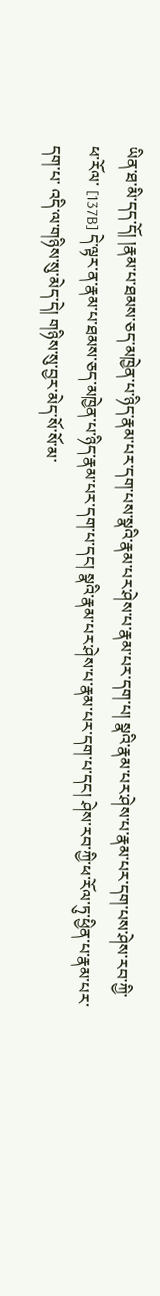ཡིན་ཐ་མི་དད་དོ། །རྣམ་པ་ཐམས་ཅད་མཁྱེན་པ་ཉིད་རྣམ་པར་དག་པས་སྣའི་རྣམ་པར་ཤེས་པ་རྣམ་པར་དག་པ། སྣའི་རྣམ་པར་ཤེས་པ་རྣམ་པར་དག་པས་ཤེས་རབ་ཀྱི་ཕ་རོལ་ [137B] དེ་ལྟར་ན་རྣམ་པ་ཐམས་ཅད་མཁྱེན་པ་ཉིད་རྣམ་པར་དག་པ་དང། སྣའི་རྣམ་པར་ཤེས་པ་རྣམ་པར་དག་པ་དང། ཤེས་རབ་ཀྱི་ཕ་རོལ་ཏུ་ཕྱིན་པ་རྣམ་པར་དག་པ་ འདི་ལ་གཉིས་སུ་མེད་དེ། གཉིས་སུ་བྱར་མེད་སོ་སོ་མ་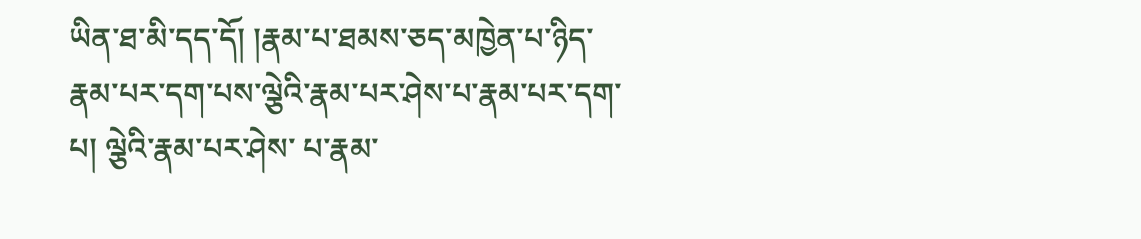ཡིན་ཐ་མི་དད་དོ། །རྣམ་པ་ཐམས་ཅད་མཁྱེན་པ་ཉིད་རྣམ་པར་དག་པས་ལྕེའི་རྣམ་པར་ཤེས་པ་རྣམ་པར་དག་པ། ལྕེའི་རྣམ་པར་ཤེས་ པ་རྣམ་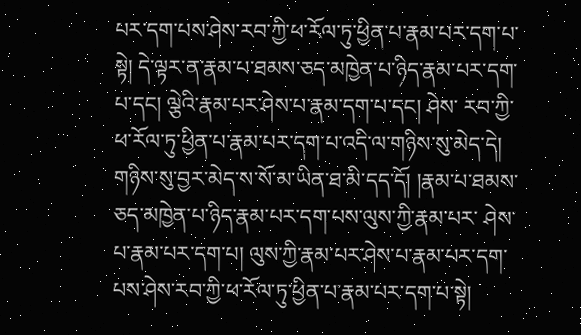པར་དག་པས་ཤེས་རབ་ཀྱི་ཕ་རོལ་ཏུ་ཕྱིན་པ་རྣམ་པར་དག་པ་སྟེ། དེ་ལྟར་ན་རྣམ་པ་ཐམས་ཅད་མཁྱེན་པ་ཉིད་རྣམ་པར་དག་པ་དང། ལྕེའི་རྣམ་པར་ཤེས་པ་རྣམ་དག་པ་དང། ཤེས་ རབ་ཀྱི་ཕ་རོལ་ཏུ་ཕྱིན་པ་རྣམ་པར་དག་པ་འདི་ལ་གཉིས་སུ་མེད་དེ། གཉིས་སུ་བྱར་མེད་ས་སོ་མ་ཡིན་ཐ་མི་དད་དོ། །རྣམ་པ་ཐམས་ཅད་མཁྱེན་པ་ཉིད་རྣམ་པར་དག་པས་ལུས་ཀྱི་རྣམ་པར་ ཤེས་པ་རྣམ་པར་དག་པ། ལུས་ཀྱི་རྣམ་པར་ཤེས་པ་རྣམ་པར་དག་པས་ཤེས་རབ་ཀྱི་ཕ་རོལ་ཏུ་ཕྱིན་པ་རྣམ་པར་དག་པ་སྟེ།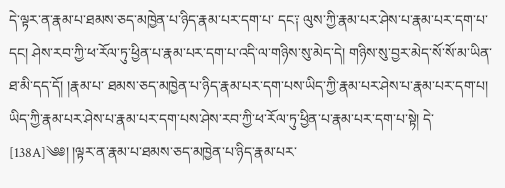དེ་ལྟར་ན་རྣམ་པ་ཐམས་ཅད་མཁྱེན་པ་ཉིད་རྣམ་པར་དག་པ་ དང༑ ལུས་ཀྱི་རྣམ་པར་ཤེས་པ་རྣམ་པར་དག་པ་དང། ཤེས་རབ་ཀྱི་ཕ་རོལ་ཏུ་ཕྱིན་པ་རྣམ་པར་དག་པ་འདི་ལ་གཉིས་སུ་མེད་དེ། གཉིས་སུ་བྱར་མེད་སོ་སོ་མ་ཡིན་ཐ་མི་དད་དོ། །རྣམ་པ་ ཐམས་ཅད་མཁྱེན་པ་ཉིད་རྣམ་པར་དག་པས་ཡིད་ཀྱི་རྣམ་པར་ཤེས་པ་རྣམ་པར་དག་པ། ཡིད་ཀྱི་རྣམ་པར་ཤེས་པ་རྣམ་པར་དག་པས་ཤེས་རབ་ཀྱི་ཕ་རོལ་ཏུ་ཕྱིན་པ་རྣམ་པར་དག་པ་སྟེ། དེ་ [138A]༄༅། །ལྟར་ན་རྣམ་པ་ཐམས་ཅད་མཁྱེན་པ་ཉིད་རྣམ་པར་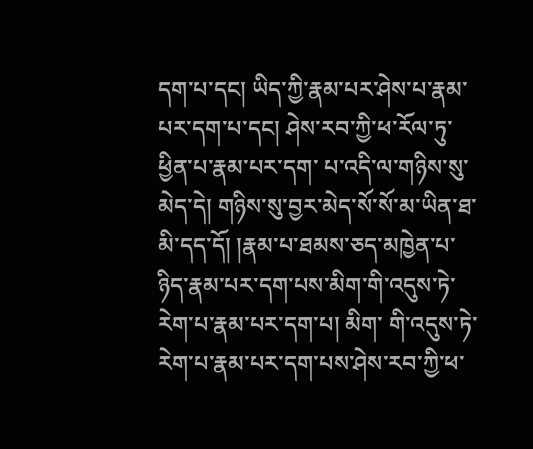དག་པ་དང། ཡིད་ཀྱི་རྣམ་པར་ཤེས་པ་རྣམ་པར་དག་པ་དང། ཤེས་རབ་ཀྱི་ཕ་རོལ་ཏུ་ཕྱིན་པ་རྣམ་པར་དག་ པ་འདི་ལ་གཉིས་སུ་མེད་དེ། གཉིས་སུ་བྱར་མེད་སོ་སོ་མ་ཡིན་ཐ་མི་དད་དོ། །རྣམ་པ་ཐམས་ཅད་མཁྱེན་པ་ཉིད་རྣམ་པར་དག་པས་མིག་གི་འདུས་ཏེ་རེག་པ་རྣམ་པར་དག་པ། མིག་ གི་འདུས་ཏེ་རེག་པ་རྣམ་པར་དག་པས་ཤེས་རབ་ཀྱི་ཕ་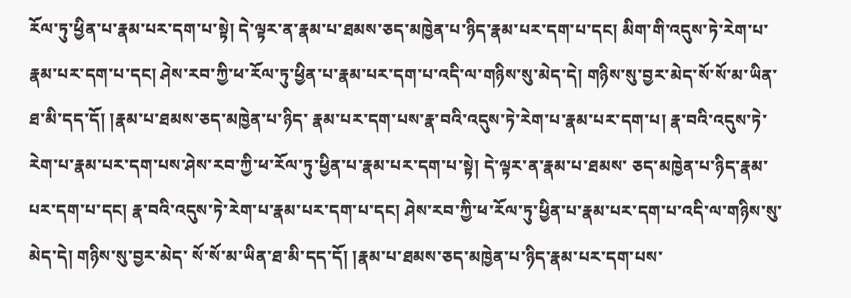རོལ་ཏུ་ཕྱིན་པ་རྣམ་པར་དག་པ་སྟེ། དེ་ལྟར་ན་རྣམ་པ་ཐམས་ཅད་མཁྱེན་པ་ཉིད་རྣམ་པར་དག་པ་དང། མིག་གི་འདུས་ཏེ་རེག་པ་ རྣམ་པར་དག་པ་དང། ཤེས་རབ་ཀྱི་ཕ་རོལ་ཏུ་ཕྱིན་པ་རྣམ་པར་དག་པ་འདི་ལ་གཉིས་སུ་མེད་དེ། གཉིས་སུ་བྱར་མེད་སོ་སོ་མ་ཡིན་ཐ་མི་དད་དོ། །རྣམ་པ་ཐམས་ཅད་མཁྱེན་པ་ཉིད་ རྣམ་པར་དག་པས་རྣ་བའི་འདུས་ཏེ་རེག་པ་རྣམ་པར་དག་པ། རྣ་བའི་འདུས་ཏེ་རེག་པ་རྣམ་པར་དག་པས་ཤེས་རབ་ཀྱི་ཕ་རོལ་ཏུ་ཕྱིན་པ་རྣམ་པར་དག་པ་སྟེ། དེ་ལྟར་ན་རྣམ་པ་ཐམས་ ཅད་མཁྱེན་པ་ཉིད་རྣམ་པར་དག་པ་དང། རྣ་བའི་འདུས་ཏེ་རེག་པ་རྣམ་པར་དག་པ་དང། ཤེས་རབ་ཀྱི་ཕ་རོལ་ཏུ་ཕྱིན་པ་རྣམ་པར་དག་པ་འདི་ལ་གཉིས་སུ་མེད་དེ། གཉིས་སུ་བྱར་མེད་ སོ་སོ་མ་ཡིན་ཐ་མི་དད་དོ། །རྣམ་པ་ཐམས་ཅད་མཁྱེན་པ་ཉིད་རྣམ་པར་དག་པས་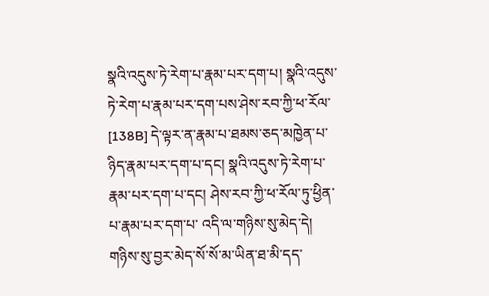སྣའི་འདུས་ཏེ་རེག་པ་རྣམ་པར་དག་པ། སྣའི་འདུས་ཏེ་རེག་པ་རྣམ་པར་དག་པས་ཤེས་རབ་ཀྱི་ཕ་རོལ་ [138B] དེ་ལྟར་ན་རྣམ་པ་ཐམས་ཅད་མཁྱེན་པ་ཉིད་རྣམ་པར་དག་པ་དང། སྣའི་འདུས་ཏེ་རེག་པ་རྣམ་པར་དག་པ་དང། ཤེས་རབ་ཀྱི་ཕ་རོལ་ཏུ་ཕྱིན་པ་རྣམ་པར་དག་པ་ འདི་ལ་གཉིས་སུ་མེད་དེ། གཉིས་སུ་བྱར་མེད་སོ་སོ་མ་ཡིན་ཐ་མི་དད་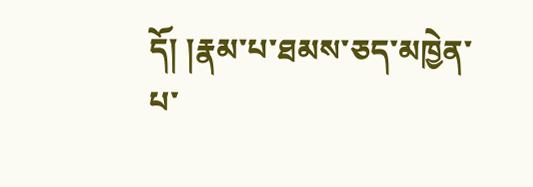དོ། །རྣམ་པ་ཐམས་ཅད་མཁྱེན་པ་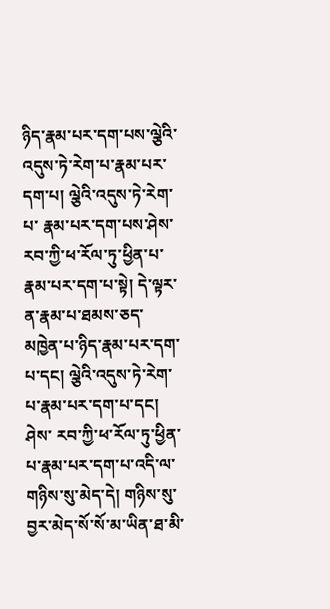ཉིད་རྣམ་པར་དག་པས་ལྕེའི་འདུས་ཏེ་རེག་པ་རྣམ་པར་དག་པ། ལྕེའི་འདུས་ཏེ་རེག་པ་ རྣམ་པར་དག་པས་ཤེས་རབ་ཀྱི་ཕ་རོལ་ཏུ་ཕྱིན་པ་རྣམ་པར་དག་པ་སྟེ། དེ་ལྟར་ན་རྣམ་པ་ཐམས་ཅད་མཁྱེན་པ་ཉིད་རྣམ་པར་དག་པ་དང། ལྕེའི་འདུས་ཏེ་རེག་པ་རྣམ་པར་དག་པ་དང། ཤེས་ རབ་ཀྱི་ཕ་རོལ་ཏུ་ཕྱིན་པ་རྣམ་པར་དག་པ་འདི་ལ་གཉིས་སུ་མེད་དེ། གཉིས་སུ་བྱར་མེད་སོ་སོ་མ་ཡིན་ཐ་མི་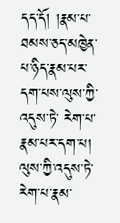དད་དོ། །རྣམ་པ་ཐམས་ཅད་མཁྱེན་པ་ཉིད་རྣམ་པར་དག་པས་ལུས་ཀྱི་འདུས་ཏེ་ རེག་པ་རྣམ་པར་དག་པ། ལུས་ཀྱི་འདུས་ཏེ་རེག་པ་རྣམ་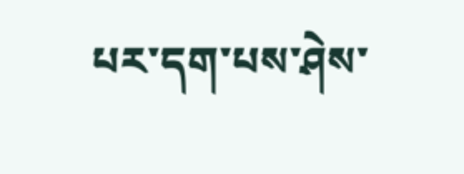པར་དག་པས་ཤེས་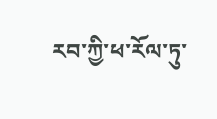རབ་ཀྱི་ཕ་རོལ་ཏུ་